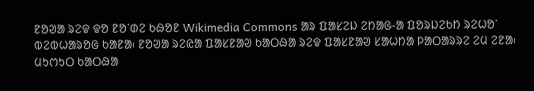ᱱᱚᱣᱟ ᱨᱮᱫ ᱫᱚ ᱱᱚᱸᱰᱮ ᱠᱷᱚᱱ Wikimedia Commons ᱟᱨ ᱯᱟᱥᱮᱡ ᱮᱴᱟᱜ-ᱟ ᱯᱚᱨᱡᱮᱠᱴ ᱨᱮᱦᱚᱸ ᱵᱮᱵᱦᱟᱨᱚᱜ ᱠᱟᱱᱟ᱾ ᱱᱚᱣᱟ ᱨᱮᱭᱟ ᱯᱟᱥᱱᱟᱣ ᱠᱟᱛᱷᱟ ᱨᱮᱫ ᱯᱟᱥᱱᱟᱣ ᱥᱟᱦᱴᱟ ᱞᱟᱛᱟᱨᱨᱮ ᱮᱢ ᱮᱱᱟ᱾
ᱢᱩᱬᱩᱛ ᱠᱟᱛᱷᱟ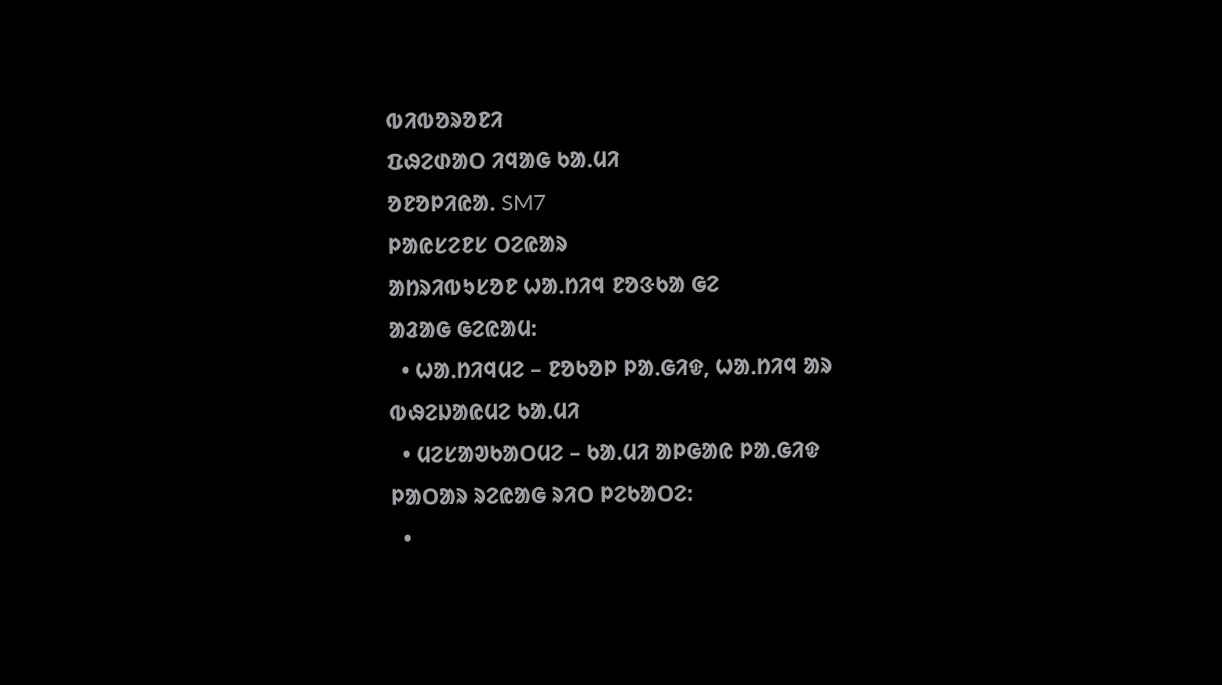ᱵᱤᱵᱚᱨᱚᱱᱤ
ᱯᱷᱮᱰᱟᱛ ᱤᱧᱟᱜ ᱠᱟᱹᱢᱤ
ᱚᱱᱚᱞᱤᱭᱟᱹ SM7
ᱞᱟᱭᱥᱮᱱᱥ ᱛᱮᱭᱟᱨ
ᱟᱴᱨᱤᱵᱩᱥᱚᱱ ᱦᱟᱹᱴᱤᱧ ᱱᱚᱝᱠᱟ ᱜᱮ
ᱟᱲᱟᱜ ᱜᱮᱭᱟᱢ:
  • ᱦᱟᱹᱴᱤᱧᱢᱮ – ᱱᱚᱠᱚᱞ ᱞᱟᱹᱜᱤᱫ, ᱦᱟᱹᱴᱤᱧ ᱟᱨ ᱵᱷᱮᱡᱟᱭᱢᱮ ᱠᱟᱹᱢᱤ
  • ᱢᱮᱥᱟᱣᱠᱟᱛᱢᱮ – ᱠᱟᱹᱢᱤ ᱟᱞᱜᱟᱭ ᱞᱟᱹᱜᱤᱫ
ᱞᱟᱛᱟᱨ ᱨᱮᱭᱟᱜ ᱨᱤᱛ ᱞᱮᱠᱟᱛᱮ:
  •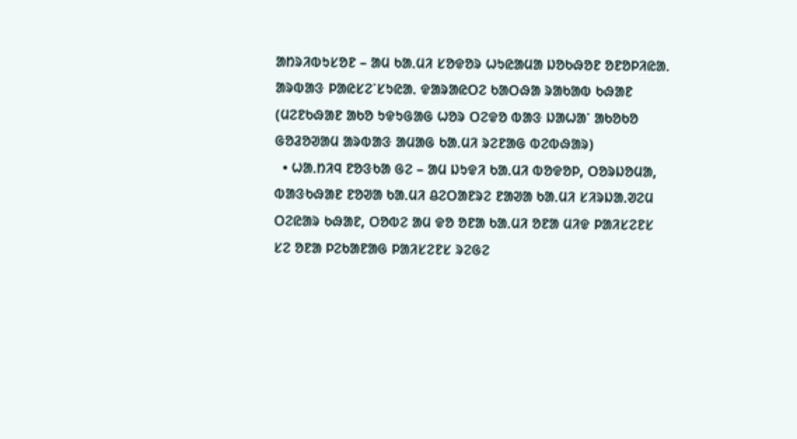ᱟᱴᱨᱤᱵᱩᱥᱚᱱ – ᱟᱢ ᱠᱟᱹᱢᱤ ᱥᱚᱫᱚᱨ ᱦᱩᱭᱟᱢᱟ ᱡᱚᱠᱷᱚᱱ ᱚᱱᱚᱞᱤᱭᱟᱹ ᱟᱨᱵᱟᱝ ᱞᱟᱭᱥᱮᱸᱥᱩᱭᱟᱹ ᱫᱟᱨᱟᱭᱛᱮ ᱠᱟᱛᱷᱟ ᱨᱟᱠᱟᱵ ᱠᱷᱟᱱ (ᱢᱮᱱᱠᱷᱟᱱ ᱟᱠᱚ ᱩᱫᱩᱜᱟᱜ ᱦᱚᱨ ᱛᱮᱫᱚ ᱵᱟᱝ ᱡᱟᱦᱟᱸ ᱟᱠᱚᱠᱚ ᱜᱚᱲᱚᱣᱟᱢ ᱟᱨᱵᱟᱝ ᱟᱢᱟᱜ ᱠᱟᱹᱢᱤ ᱨᱮᱱᱟᱜ ᱵᱮᱵᱷᱟᱨ)
  • ᱦᱟᱹᱴᱤᱧ ᱱᱚᱝᱠᱟ ᱜᱮ – ᱟᱢ ᱡᱩᱫᱤ ᱠᱟᱹᱢᱤ ᱵᱚᱫᱚᱞ, ᱛᱚᱨᱡᱚᱢᱟ, ᱵᱟᱝᱠᱷᱟᱱ ᱱᱚᱣᱟ ᱠᱟᱹᱢᱤ ᱪᱮᱛᱟᱱᱨᱮ ᱱᱟᱣᱟ ᱠᱟᱹᱢᱤ ᱥᱤᱨᱡᱟᱹᱣᱮᱢ ᱛᱮᱭᱟᱨ ᱠᱷᱟᱱ, ᱛᱚᱵᱮ ᱟᱢ ᱫᱚ ᱚᱱᱟ ᱠᱟᱹᱢᱤ ᱚᱱᱟ ᱢᱤᱫ ᱞᱟᱤᱥᱮᱱᱥ ᱥᱮ ᱚᱱᱟ ᱞᱮᱠᱟᱱᱟᱜ ᱞᱟᱤᱥᱮᱱᱥ ᱨᱮᱜᱮ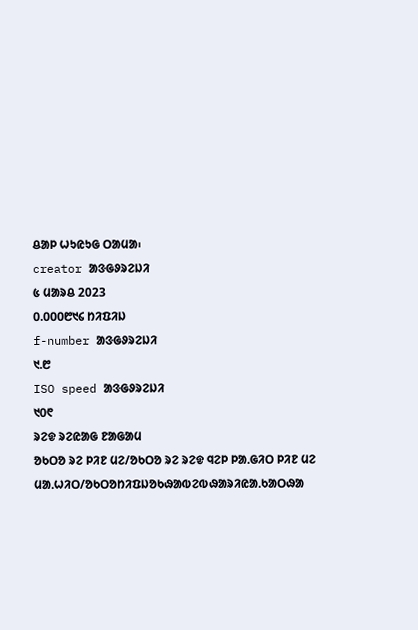ᱪᱟᱞ ᱦᱩᱭᱩᱜ ᱛᱟᱢᱟ᱾
creator ᱟᱝᱜᱽᱨᱮᱡᱤ
᱕ ᱢᱟᱨᱪ 2023
᱐.᱐᱐᱐᱘᱑᱔ ᱴᱤᱯᱤᱡ
f-number ᱟᱝᱜᱽᱨᱮᱡᱤ
᱑.᱘
ISO speed ᱟᱝᱜᱽᱨᱮᱡᱤ
᱑᱐᱖
ᱨᱮᱫ ᱨᱮᱭᱟᱜ ᱱᱟᱜᱟᱢ
ᱚᱠᱛᱚ ᱨᱮ ᱞᱤᱱ ᱢᱮ/ᱚᱠᱛᱚ ᱨᱮ ᱨᱮᱫ ᱧᱮᱞ ᱞᱟᱹᱜᱤᱛ ᱞᱤᱱ ᱢᱮ
ᱢᱟᱹᱦᱤᱛ/ᱚᱠᱛᱚᱴᱤᱯᱡᱚᱠᱷᱟᱵᱮᱵᱷᱟᱨᱤᱭᱟᱹᱠᱟᱛᱷᱟ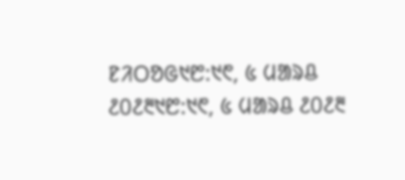ᱱᱤᱛᱚᱜ᱑᱘:᱑᱖, ᱕ ᱢᱟᱨᱪ ᱒᱐᱒᱓᱑᱘:᱑᱖, ᱕ ᱢᱟᱨᱪ ᱒᱐᱒᱓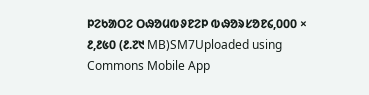ᱞᱮᱠᱟᱛᱮ ᱛᱷᱚᱢᱵᱽᱱᱮᱞ ᱵᱷᱚᱨᱥᱚᱱ᱔,᱐᱐᱐ × ᱒,᱒᱕᱐ (᱒.᱗᱑ MB)SM7Uploaded using Commons Mobile App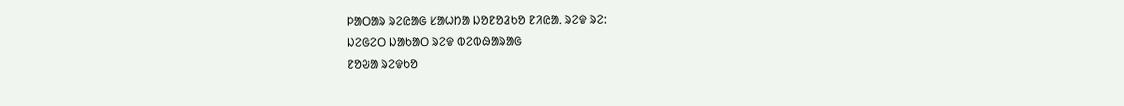ᱞᱟᱛᱟᱨ ᱨᱮᱭᱟᱜ ᱥᱟᱦᱴᱟ ᱡᱚᱱᱚᱲᱠᱚ ᱱᱤᱭᱟᱹ ᱨᱮᱫ ᱨᱮ:
ᱡᱮᱜᱮᱛ ᱡᱟᱠᱟᱛ ᱨᱮᱫ ᱵᱮᱵᱷᱟᱨᱟᱜ
ᱱᱚᱶᱟ ᱨᱮᱫᱠᱚ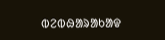ᱵᱮᱵᱷᱟᱨᱟᱠᱟᱫ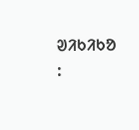ᱣᱤᱠᱤᱠᱚ :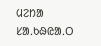ᱢᱮᱴᱟ ᱥᱟᱹᱠᱷᱭᱟᱹᱛ